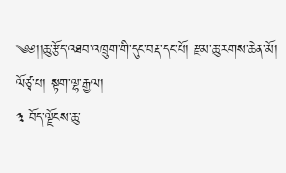༄༅།།ཆུ་རྩོད་འཐབ་འཁྲུག་གི་དུང་བརྡ་དང་པོ། རྫམ་ཆུ་རགས་ཆེན་མོ།
ལོཙྭ་པ། སྟག་ལྷ་རྒྱལ།
༣ བོད་ལྗོངས་ཆུ་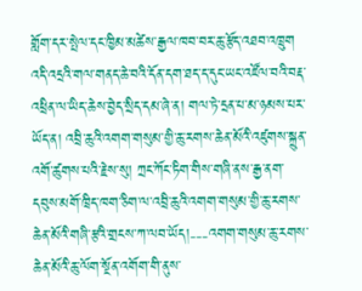གློག་དར་སྤེལ་དང་ཁྱིམ་མཚེས་རྒྱལ་ཁབ་བར་ཆུ་རྩོད་འཐབ་འཁྲུག
འདི་འདྲའི་གལ་གནད་ཆེ་བའི་དོན་དག་ཐད་ད་དུང་ཡང་འཛོལ་བའི་བརྡ་འཕྲིན་ལ་ཡིད་ཆེས་བྱེད་སྲིད་དམ་ཞེ་ན། གལ་ཏེ་དྲན་པ་མ་ཉམས་པར་ཡོད་ན། འབྲི་ཆུའི་འགག་གསུམ་གྱི་ཆུ་རགས་ཆེན་མོའི་འཛུགས་སྐྲུན་འགོ་ཚུགས་པའི་རྗེས་སུ། ཀྲང་ཀོང་ཏིག་གིས་གཞི་ནས་རྒྱ་ནག་དབུས་མགོ་ཁྲིད་ཁག་ཅིག་ལ་འབྲི་ཆུའི་འགག་གསུམ་གྱི་ཆུ་རགས་ཆེན་མོའི་གཞི་རྩའི་གྲངས་ཀ་ལབ་ཡོད།---འགག་གསུམ་ཆུ་རགས་ཆེན་མོའི་ཆུ་ལོག་སྔོན་འགོག་གི་ནུས་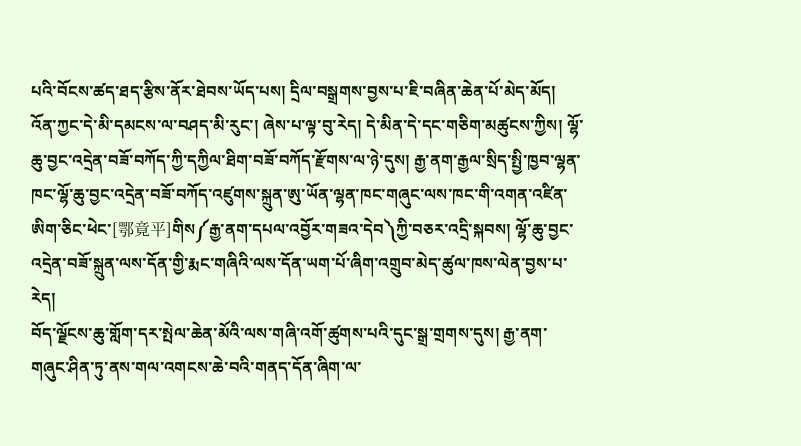པའི་བོངས་ཚད་ཐད་རྩིས་ནོར་ཐེབས་ཡོད་པས། དྲིལ་བསྒྲགས་བྱས་པ་ཇི་བཞིན་ཆེན་པོ་མེད་མོད། འོན་ཀྱང་དེ་མི་དམངས་ལ་བཤད་མི་རུང་། ཞེས་པ་ལྟ་བུ་རེད། དེ་མིན་དེ་དང་གཅིག་མཚུངས་ཀྱིས། ལྷོ་ཆུ་བྱང་འདྲེན་བཟོ་བཀོད་ཀྱི་དཀྱིལ་ཐིག་བཟོ་བཀོད་རྫོགས་ལ་ཉེ་དུས། རྒྱ་ནག་རྒྱལ་སྲིད་སྤྱི་ཁྱབ་ལྷན་ཁང་ལྷོ་ཆུ་བྱང་འདྲེན་བཟོ་བཀོད་འཛུགས་སྐྲུན་ཨུ་ཡོན་ལྷན་ཁང་གཞུང་ལས་ཁང་གི་འགན་འཛིན་ཨིག་ཅིང་ཕེང་[鄂竟平]གིས༼རྒྱ་ནག་དཔལ་འབྱོར་གཟའ་དེབ༽ཀྱི་བཅར་འདྲི་སྐབས། ལྷོ་ཆུ་བྱང་འདྲེན་བཟོ་སྐྲུན་ལས་དོན་གྱི་རྨང་གཞིའི་ལས་དོན་ཡག་པོ་ཞིག་འགྲུབ་མེད་ཚུལ་ཁས་ལེན་བྱས་པ་རེད།
བོད་ལྗོངས་ཆུ་གློག་དར་སྤེལ་ཆེན་མོའི་ལས་གཞི་འགོ་ཚུགས་པའི་དུང་སྒྲ་གྲགས་དུས། རྒྱ་ནག་གཞུང་ཤིན་ཏུ་ནས་གལ་འགངས་ཆེ་བའི་གནད་དོན་ཞིག་ལ་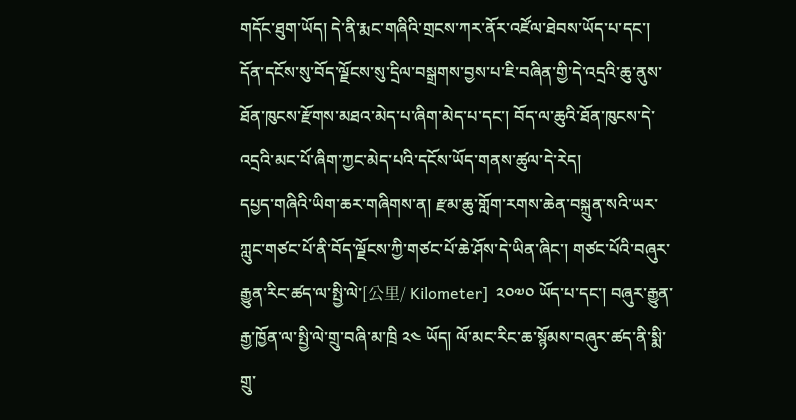གདོང་ཐུག་ཡོད། དེ་ནི་རྨང་གཞིའི་གྲངས་ཀར་ནོར་འཛོལ་ཐེབས་ཡོད་པ་དང་།  དོན་དངོས་སུ་བོད་ལྗོངས་སུ་དྲིལ་བསྒྲགས་བྱས་པ་ཇི་བཞིན་གྱི་དེ་འདྲའི་ཆུ་ནུས་ཐོན་ཁུངས་རྫོགས་མཐའ་མེད་པ་ཞིག་མེད་པ་དང་། བོད་ལ་ཆུའི་ཐོན་ཁུངས་དེ་འདྲའི་མང་པོ་ཞིག་ཀྱང་མེད་པའི་དངོས་ཡོད་གནས་ཚུལ་དེ་རེད།
དཔྱད་གཞིའི་ཡིག་ཆར་གཞིགས་ན། རྫམ་ཆུ་གློག་རགས་ཆེན་བསྐྲུན་སའི་ཡར་ཀླུང་གཙང་པོ་ནི་བོད་ལྗོངས་ཀྱི་གཙང་པོ་ཆེ་ཤོས་དེ་ཡིན་ཞིང་། གཙང་པོའི་བཞུར་རྒྱུན་རིང་ཚད་ལ་སྤྱི་ལེ་[公里/ Kilometer]  ༢༠༧༠ ཡོད་པ་དང་། བཞུར་རྒྱུན་རྒྱ་ཁྱོན་ལ་སྤྱི་ལེ་གྲུ་བཞི་མ་ཁྲི ༢༤ ཡོད། ལོ་མང་རིང་ཆ་སྙོམས་བཞུར་ཚད་ནི་སྨི་གྲུ་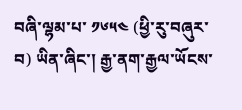བཞི་ལྷམ་པ་ ༡༦༥༤ (ཕྱི་རུ་བཞུར་བ) ཡིན་ཞིང་། རྒྱ་ནག་རྒྱལ་ཡོངས་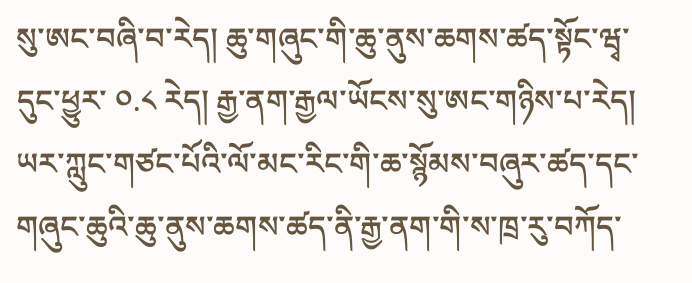སུ་ཨང་བཞི་བ་རེད། ཆུ་གཞུང་གི་ཆུ་ནུས་ཆགས་ཚད་སྟོང་ཝྭ་དུང་ཕྱུར་ ༠.༨ རེད། རྒྱ་ནག་རྒྱལ་ཡོངས་སུ་ཨང་གཉིས་པ་རེད།
ཡར་ཀླུང་གཙང་པོའི་ལོ་མང་རིང་གི་ཆ་སྙོམས་བཞུར་ཚད་དང་གཞུང་ཆུའི་ཆུ་ནུས་ཆགས་ཚད་ནི་རྒྱ་ནག་གི་ས་ཁྲ་རུ་བཀོད་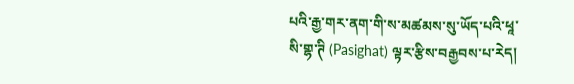པའི་རྒྱ་གར་ནག་གི་ས་མཚམས་སུ་ཡོད་པའི་ཕཱ་སི་གྷ་ཊི (Pasighat) ལྟར་རྩིས་བརྒྱབས་པ་རེད།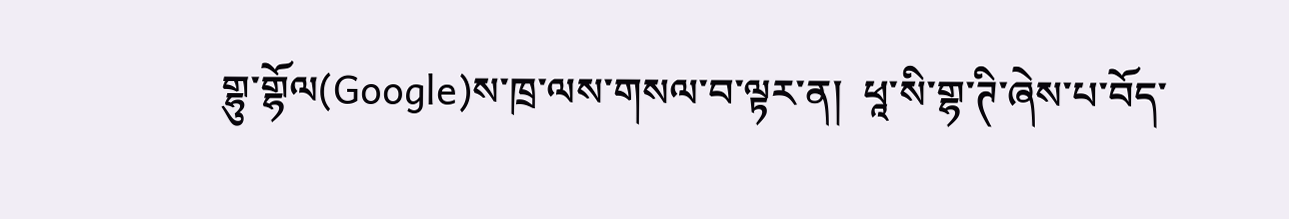གྷུ་གྷོལ(Google)ས་ཁྲ་ལས་གསལ་བ་ལྟར་ན།  ཕཱ་སི་གྷ་ཊི་ཞེས་པ་བོད་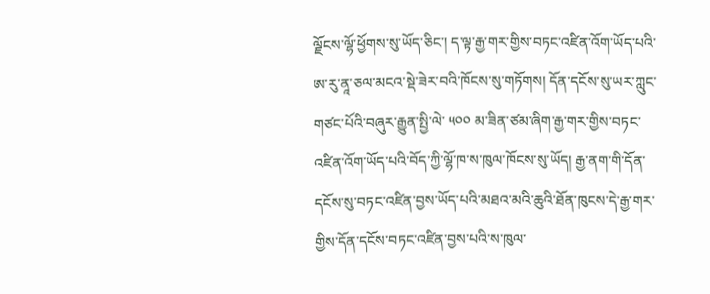ལྗོངས་ལྷོ་ཕྱོགས་སུ་ཡོད་ཅིང་། ད་ལྟ་རྒྱ་གར་གྱིས་བཏང་འཛིན་འོག་ཡོད་པའི་ཨ་རུ་ནཱ་ཅལ་མངའ་སྡེ་ཟེར་བའི་ཁོངས་སུ་གཏོགས། དོན་དངོས་སུ་ཡར་ཀླུང་གཙང་པོའི་བཞུར་རྒྱུན་སྤྱི་ལེ་ ༥༠༠ མ་ཟིན་ཙམ་ཞིག་རྒྱ་གར་གྱིས་བཏང་འཛིན་འོག་ཡོད་པའི་བོད་ཀྱི་ལྷོ་ཁ་ས་ཁུལ་ཁོངས་སུ་ཡོད། རྒྱ་ནག་གི་དོན་དངོས་སུ་བཏང་འཛིན་བྱས་ཡོད་པའི་མཐའ་མའི་ཆུའི་ཐོན་ཁུངས་དེ་རྒྱ་གར་གྱིས་དོན་དངོས་བཏང་འཛིན་བྱས་པའི་ས་ཁུལ་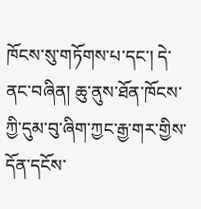ཁོངས་སུ་གཏོགས་པ་དང་། དེ་ནང་བཞིན། ཆུ་ནུས་ཐོན་ཁོངས་ཀྱི་དུམ་བུ་ཞིག་ཀྱང་རྒྱ་གར་གྱིས་དོན་དངོས་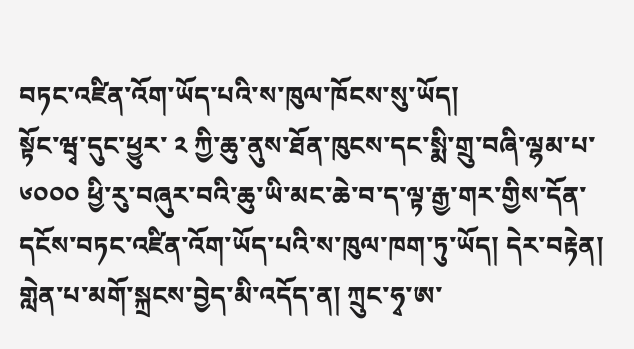བཏང་འཛིན་འོག་ཡོད་པའི་ས་ཁུལ་ཁོངས་སུ་ཡོད།
སྟོང་ཝྭ་དུང་ཕྱུར་ ༢ ཀྱི་ཆུ་ནུས་ཐོན་ཁུངས་དང་སྨི་གྲུ་བཞི་ལྷམ་པ་ ༦༠༠༠ ཕྱི་རུ་བཞུར་བའི་ཆུ་ཡི་མང་ཆེ་བ་ད་ལྟ་རྒྱ་གར་གྱིས་དོན་དངོས་བཏང་འཛིན་འོག་ཡོད་པའི་ས་ཁུལ་ཁག་ཏུ་ཡོད། དེར་བརྟེན། གླེན་པ་མགོ་སྐྲངས་བྱེད་མི་འདོད་ན། ཀྲུང་ཧྭ་ཨ་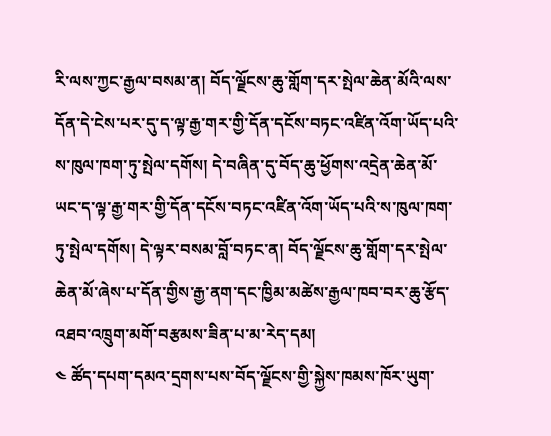རི་ལས་ཀྱང་རྒྱལ་བསམ་ན། བོད་ལྗོངས་ཆུ་གློག་དར་སྤེལ་ཆེན་མོའི་ལས་དོན་དེ་ངེས་པར་དུ་ད་ལྟ་རྒྱ་གར་གྱི་དོན་དངོས་བཏང་འཛིན་འོག་ཡོད་པའི་ས་ཁུལ་ཁག་ཏུ་སྤེལ་དགོས། དེ་བཞིན་དུ་བོད་ཆུ་ཕྱོགས་འདྲེན་ཆེན་མོ་ཡང་ད་ལྟ་རྒྱ་གར་གྱི་དོན་དངོས་བཏང་འཛིན་འོག་ཡོད་པའི་ས་ཁུལ་ཁག་ཏུ་སྤེལ་དགོས། དེ་ལྟར་བསམ་བློ་བཏང་ན། བོད་ལྗོངས་ཆུ་གློག་དར་སྤེལ་ཆེན་མོ་ཞེས་པ་དོན་གྱིས་རྒྱ་ནག་དང་ཁྱིམ་མཚེས་རྒྱལ་ཁབ་བར་ཆུ་རྩོད་འཐབ་འཁྲུག་མགོ་བརྩམས་ཟིན་པ་མ་རེད་དམ།
༤ ཚོད་དཔག་དམའ་དྲགས་པས་བོད་ལྗོངས་གྱི་སྐྱེས་ཁམས་ཁོར་ཡུག་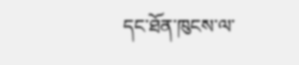དང་ཐོན་ཁུངས་ལ་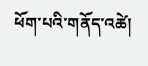ཕོག་པའི་གནོད་འཚེ།